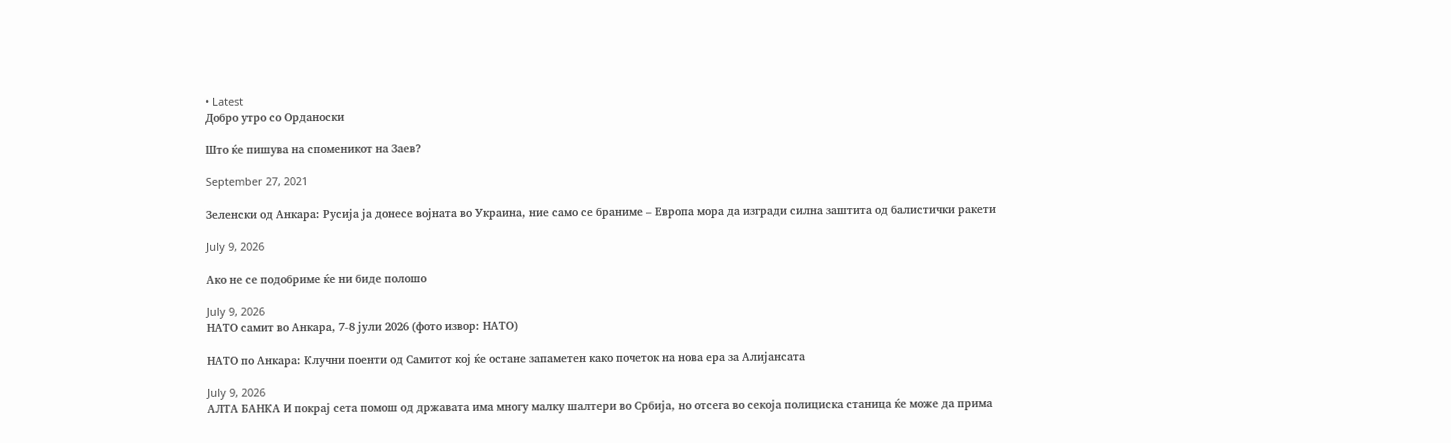• Latest
Добро утро со Орданоски

Што ќе пишува на споменикот на Заев?

September 27, 2021

Зеленски од Анкара: Русија ја донесе војната во Украина, ние само се браниме – Европа мора да изгради силна заштита од балистички ракети

July 9, 2026

Ако не се подобриме ќе ни биде полошо

July 9, 2026
НАТО самит во Анкара, 7-8 јули 2026 (фото извор: НАТО)

НАТО по Анкара: Клучни поенти од Самитот кој ќе остане запаметен како почеток на нова ера за Алијансата

July 9, 2026
АЛТА БАНКА И покрај сета помош од државата има многу малку шалтери во Србија, но отсега во секоја полициска станица ќе може да прима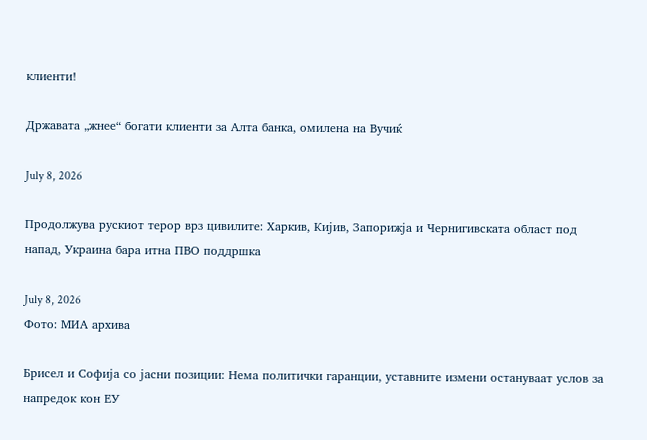клиенти!

Државата „жнее“ богати клиенти за Алта банка, омилена на Вучиќ

July 8, 2026

Продолжува рускиот терор врз цивилите: Харкив, Кијив, Запорижја и Чернигивската област под напад, Украина бара итна ПВО поддршка

July 8, 2026
Фото: МИА архива

Брисел и Софија со јасни позиции: Нема политички гаранции, уставните измени остануваат услов за напредок кон ЕУ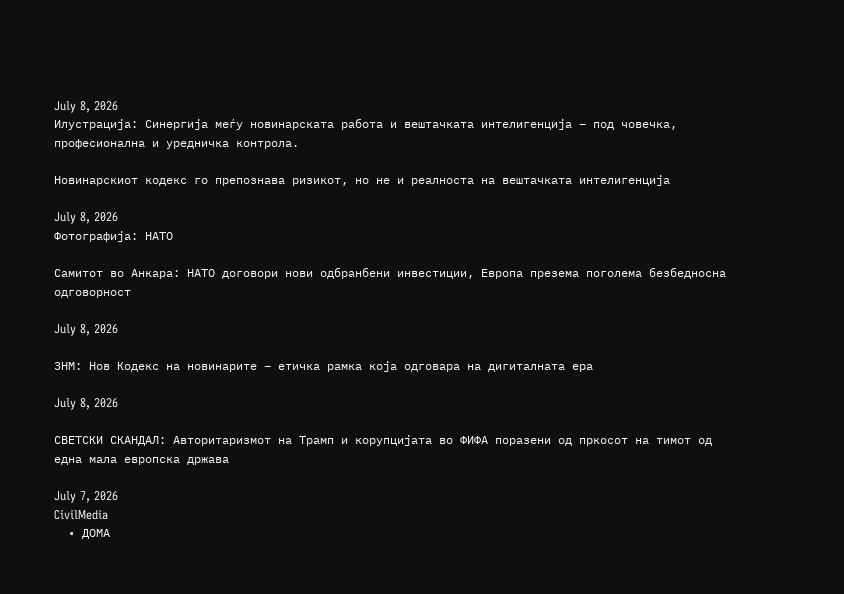July 8, 2026
Илустрација: Синергија меѓу новинарската работа и вештачката интелигенција – под човечка, професионална и уредничка контрола.

Новинарскиот кодекс го препознава ризикот, но не и реалноста на вештачката интелигенција

July 8, 2026
Фотографија: НАТО

Самитот во Анкара: НАТО договори нови одбранбени инвестиции, Европа презема поголема безбедносна одговорност

July 8, 2026

ЗНМ: Нов Кодекс на новинарите – етичка рамка која одговара на дигиталната ера

July 8, 2026

СВЕТСКИ СКАНДАЛ: Авторитаризмот на Трамп и корупцијата во ФИФА поразени од пркосот на тимот од една мала европска држава

July 7, 2026
CivilMedia
  • ДОМА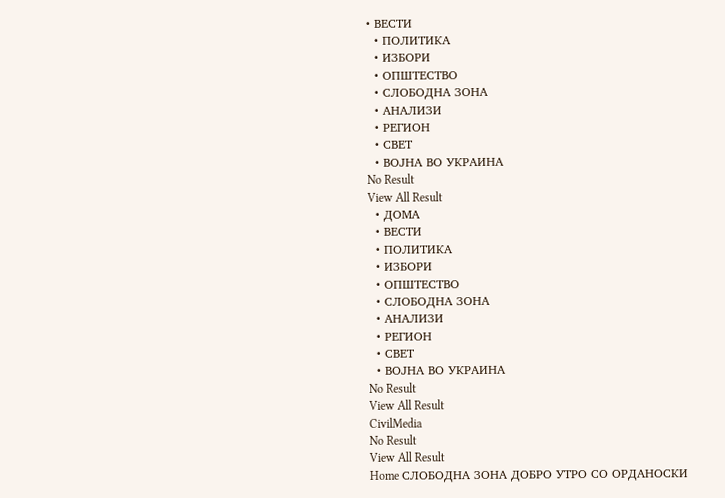• ВЕСТИ
  • ПОЛИТИКА
  • ИЗБОРИ
  • ОПШТЕСТВО
  • СЛОБОДНА ЗОНА
  • АНАЛИЗИ
  • РЕГИОН
  • СВЕТ
  • ВОЈНА ВО УКРАИНА
No Result
View All Result
  • ДОМА
  • ВЕСТИ
  • ПОЛИТИКА
  • ИЗБОРИ
  • ОПШТЕСТВО
  • СЛОБОДНА ЗОНА
  • АНАЛИЗИ
  • РЕГИОН
  • СВЕТ
  • ВОЈНА ВО УКРАИНА
No Result
View All Result
CivilMedia
No Result
View All Result
Home СЛОБОДНА ЗОНА ДОБРО УТРО СО ОРДАНОСКИ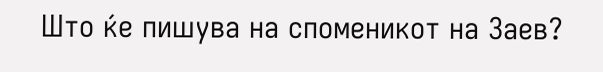Што ќе пишува на споменикот на Заев?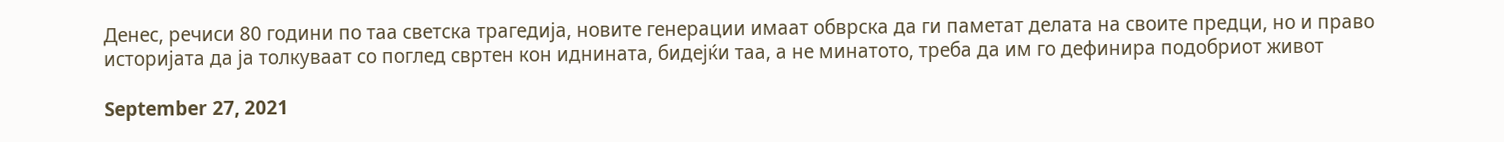Денес, речиси 80 години по таа светска трагедија, новите генерации имаат обврска да ги паметат делата на своите предци, но и право историјата да ја толкуваат со поглед свртен кон иднината, бидејќи таа, а не минатото, треба да им го дефинира подобриот живот

September 27, 2021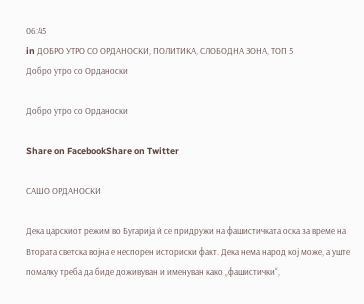06:45
in ДОБРО УТРО СО ОРДАНОСКИ, ПОЛИТИКА, СЛОБОДНА ЗОНА, ТОП 5
Добро утро со Орданоски

Добро утро со Орданоски

Share on FacebookShare on Twitter

САШО ОРДАНОСКИ

Дека царскиот режим во Бугарија ѝ се придружи на фашистичката оска за време на Втората светска војна е неспорен историски факт. Дека нема народ кој може, а уште помалку треба да биде доживуван и именуван како „фашистички“,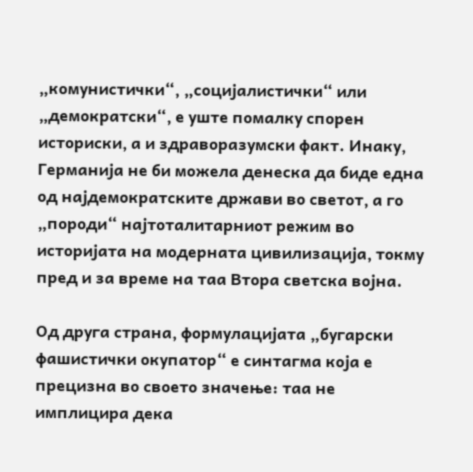„комунистички“, „социјалистички“ или „демократски“, е уште помалку спорен историски, а и здраворазумски факт. Инаку, Германија не би можела денеска да биде една од најдемократските држави во светот, а го „породи“ најтоталитарниот режим во историјата на модерната цивилизација, токму пред и за време на таа Втора светска војна.

Од друга страна, формулацијата „бугарски фашистички окупатор“ е синтагма која е прецизна во своето значење: таа не имплицира дека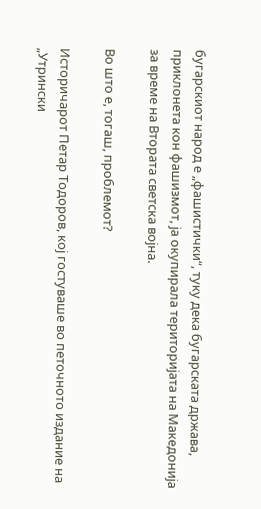бугарскиот народ е „фашистички“, туку дека бугарската држава, приклонета кон фашизмот, ја окупирала територијата на Македонија за време на Втората светска војна.

Во што е, тогаш, проблемот?

Историчарот Петар Тодоров, кој гостуваше во петочното издание на „Утрински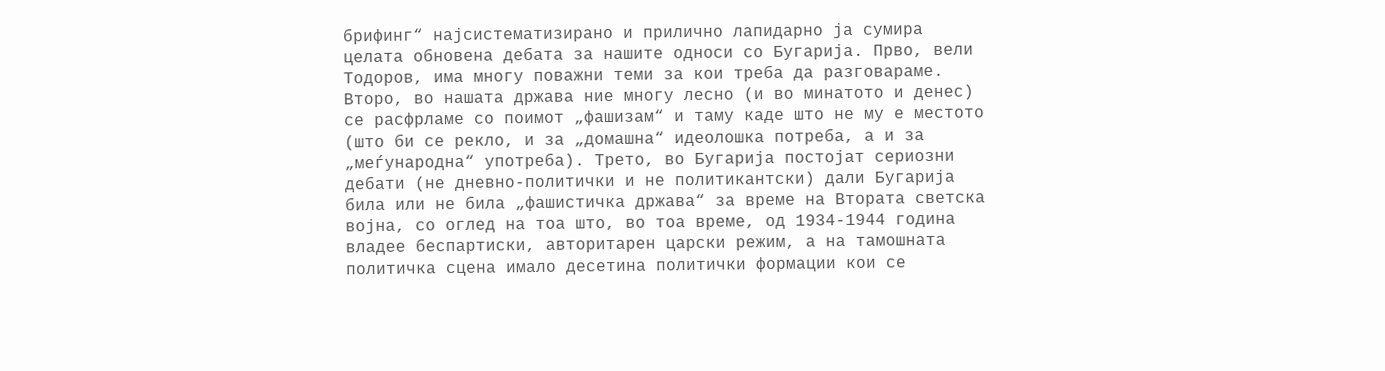брифинг“ најсистематизирано и прилично лапидарно ја сумира целата обновена дебата за нашите односи со Бугарија. Прво, вели Тодоров, има многу поважни теми за кои треба да разговараме. Второ, во нашата држава ние многу лесно (и во минатото и денес) се расфрламе со поимот „фашизам“ и таму каде што не му е местото (што би се рекло, и за „домашна“ идеолошка потреба, а и за „меѓународна“ употреба). Трето, во Бугарија постојат сериозни дебати (не дневно-политички и не политикантски) дали Бугарија била или не била „фашистичка држава“ за време на Втората светска војна, со оглед на тоа што, во тоа време, од 1934-1944 година владее беспартиски, авторитарен царски режим, а на тамошната политичка сцена имало десетина политички формации кои се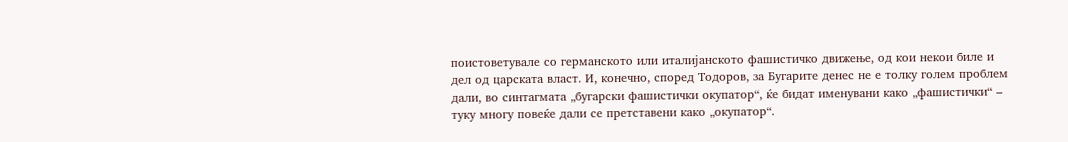поистоветувале со германското или италијанското фашистичко движење, од кои некои биле и дел од царската власт. И, конечно, според Тодоров, за Бугарите денес не е толку голем проблем дали, во синтагмата „бугарски фашистички окупатор“, ќе бидат именувани како „фашистички“ – туку многу повеќе дали се претставени како „окупатор“.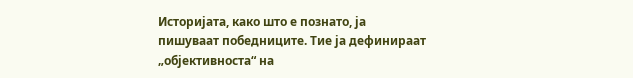Историјата, како што е познато, ја пишуваат победниците. Тие ја дефинираат „објективноста“ на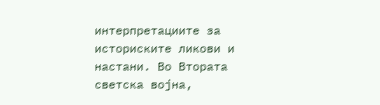интерпретациите за историските ликови и настани. Во Втората светска војна,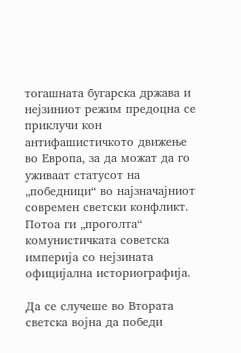тогашната бугарска држава и нејзиниот режим предоцна се приклучи кон антифашистичкото движење во Европа, за да можат да го уживаат статусот на „победници“ во најзначајниот современ светски конфликт. Потоа ги „проголта“ комунистичката советска империја со нејзината официјална историографија.

Да се случеше во Втората светска војна да победи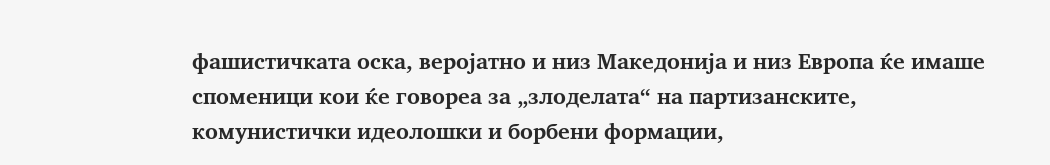фашистичката оска, веројатно и низ Македонија и низ Европа ќе имаше споменици кои ќе говореа за „злоделата“ на партизанските, комунистички идеолошки и борбени формации,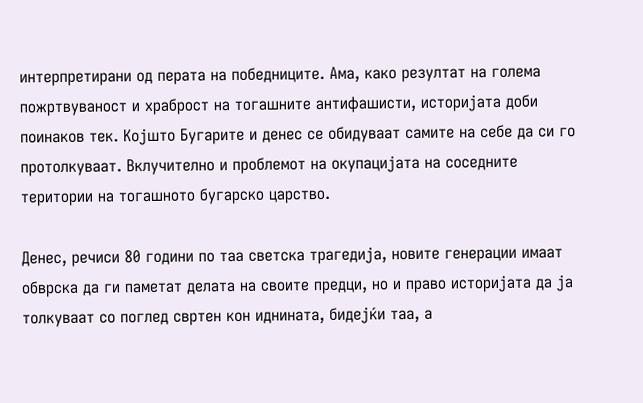интерпретирани од перата на победниците. Ама, како резултат на голема пожртвуваност и храброст на тогашните антифашисти, историјата доби поинаков тек. Којшто Бугарите и денес се обидуваат самите на себе да си го протолкуваат. Вклучително и проблемот на окупацијата на соседните територии на тогашното бугарско царство.

Денес, речиси 80 години по таа светска трагедија, новите генерации имаат обврска да ги паметат делата на своите предци, но и право историјата да ја толкуваат со поглед свртен кон иднината, бидејќи таа, а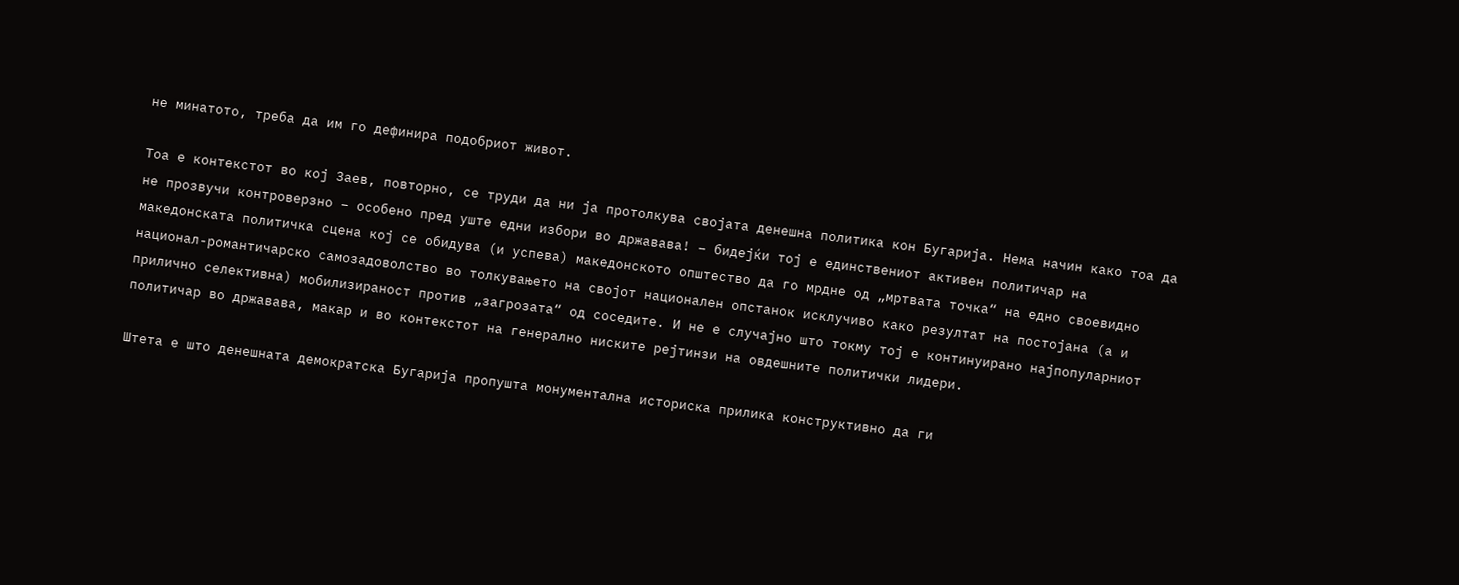не минатото, треба да им го дефинира подобриот живот.

Тоа е контекстот во кој Заев, повторно, се труди да ни ја протолкува својата денешна политика кон Бугарија. Нема начин како тоа да не прозвучи контроверзно – особено пред уште едни избори во државава! – бидејќи тој е единствениот активен политичар на македонската политичка сцена кој се обидува (и успева) македонското општество да го мрдне од „мртвата точка“ на едно своевидно национал-романтичарско самозадоволство во толкувањето на својот национален опстанок исклучиво како резултат на постојана (а и прилично селективна) мобилизираност против „загрозата“ од соседите. И не е случајно што токму тој е континуирано најпопуларниот политичар во државава, макар и во контекстот на генерално ниските рејтинзи на овдешните политички лидери.

Штета е што денешната демократска Бугарија пропушта монументална историска прилика конструктивно да ги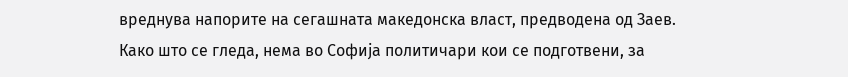вреднува напорите на сегашната македонска власт, предводена од Заев. Како што се гледа, нема во Софија политичари кои се подготвени, за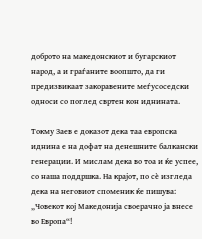доброто на македонскиот и бугарскиот народ, а и граѓаните воопшто, да ги предизвикаат закоравените меѓусоседски односи со поглед свртен кон иднината.

Токму Заев е доказот дека таа европска иднина е на дофат на денешните балкански генерации. И мислам дека во тоа и ќе успее, со наша поддршка. На крајот, по сѐ изгледа дека на неговиот споменик ќе пишува: „Човекот кој Македонија своерачно ја внесе во Европа“!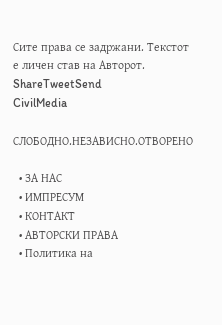Сите права се задржани. Текстот е личен став на Авторот.
ShareTweetSend
CivilMedia

СЛОБОДНО.НЕЗАВИСНО.ОТВОРЕНО

  • ЗА НАС
  • ИМПРЕСУМ
  • КОНТАКТ
  • АВТОРСКИ ПРАВА
  • Политика на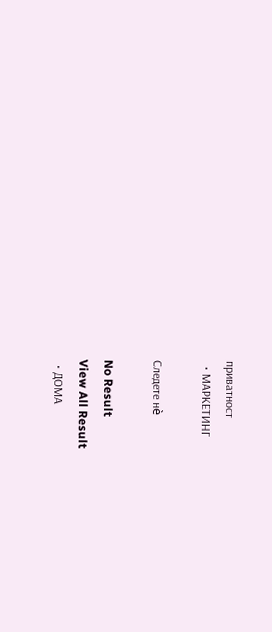приватност
  • МАРКЕТИНГ

Следете нè

No Result
View All Result
  • ДОМА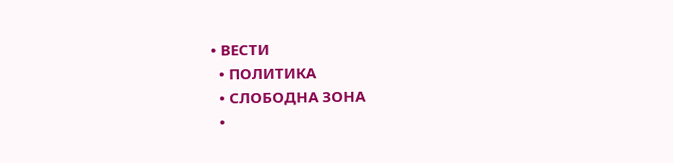• ВЕСТИ
  • ПОЛИТИКА
  • СЛОБОДНА ЗОНА
  •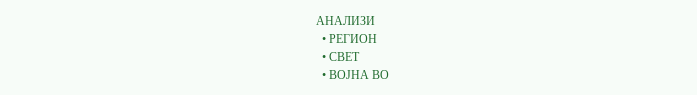АНАЛИЗИ
  • РЕГИОН
  • СВЕТ
  • ВОЈНА ВО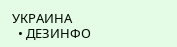УКРАИНА
  • ДЕЗИНФО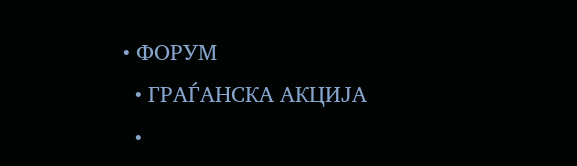• ФОРУМ
  • ГРАЃАНСКА АКЦИЈА
  •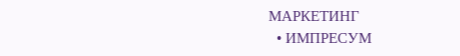МАРКЕТИНГ
  • ИМПРЕСУМ